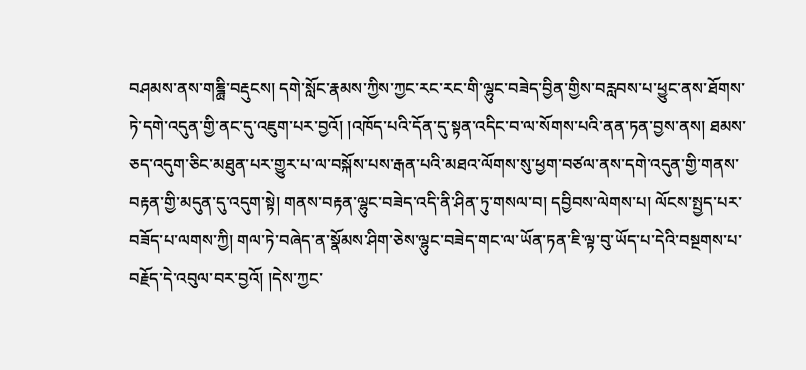བཤམས་ནས་གཎྜྻི་བརྡུངས། དགེ་སློང་རྣམས་ཀྱིས་ཀྱང་རང་རང་གི་ལྷུང་བཟེད་བྱིན་གྱིས་བརླབས་པ་ཕྱུང་ནས་ཐོགས་ཏེ་དགེ་འདུན་གྱི་ནང་དུ་འཇུག་པར་བྱའོ། །འཁོད་པའི་དོན་དུ་སྟན་འདིང་བ་ལ་སོགས་པའི་ནན་ཏན་བྱས་ནས། ཐམས་ཅད་འདུག་ཅིང་མཐུན་པར་གྱུར་པ་ལ་བསྐོས་པས་རྒན་པའི་མཐའ་ལོགས་སུ་ཕྱག་བཙལ་ནས་དགེ་འདུན་གྱི་གནས་བརྟན་གྱི་མདུན་དུ་འདུག་སྟེ། གནས་བརྟན་ལྷུང་བཟེད་འདི་ནི་ཤིན་ཏུ་གསལ་བ། དབྱིབས་ལེགས་པ། ལོངས་སྤྱད་པར་བཟོད་པ་ལགས་ཀྱི། གལ་ཏེ་བཞེད་ན་སྣོམས་ཤིག་ཅེས་ལྷུང་བཟེད་གང་ལ་ཡོན་ཏན་ཇི་ལྟ་བུ་ཡོད་པ་དེའི་བསྔགས་པ་བརྗོད་དེ་འབུལ་བར་བྱའོ། །དེས་ཀྱང་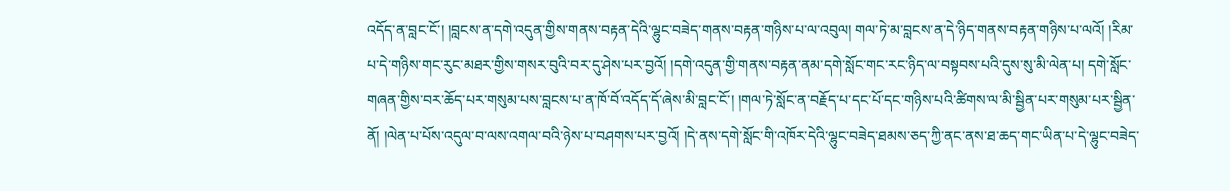འདོད་ན་བླང་ངོ་། །བླངས་ན་དགེ་འདུན་གྱིས་གནས་བརྟན་དེའི་ལྷུང་བཟེད་གནས་བརྟན་གཉིས་པ་ལ་འབུལ། གལ་ཏེ་མ་བླངས་ན་དེ་ཉིད་གནས་བརྟན་གཉིས་པ་ལའོ། །རིམ་པ་དེ་གཉིས་གང་རུང་མཐར་གྱིས་གསར་བུའི་བར་དུ་ཤེས་པར་བྱའོ། །དགེ་འདུན་གྱི་གནས་བརྟན་ནམ་དགེ་སློང་གང་རང་ཉིད་ལ་བསྟབས་པའི་དུས་སུ་མི་ལེན་པ། དགེ་སློང་གཞན་གྱིས་བར་ཆོད་པར་གསུམ་པས་བླངས་པ་ན་ཁོ་བོ་འདོད་དོ་ཞེས་མི་བླང་ངོ་། །གལ་ཏེ་སློང་ན་བརྗོད་པ་དང་པོ་དང་གཉིས་པའི་ཚིགས་ལ་མི་སྦྱིན་པར་གསུམ་པར་སྦྱིན་ནོ། །ལེན་པ་པོས་འདུལ་བ་ལས་འགལ་བའི་ཉེས་པ་བཤགས་པར་བྱའོ། །དེ་ནས་དགེ་སློང་གི་འཁོར་དེའི་ལྷུང་བཟེད་ཐམས་ཅད་ཀྱི་ནང་ནས་ཐ་ཆད་གང་ཡིན་པ་དེ་ལྷུང་བཟེད་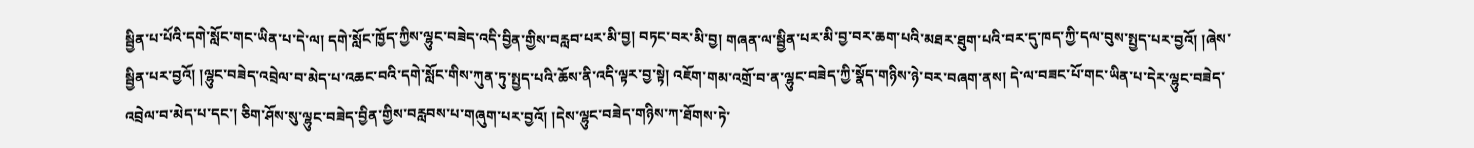སྦྱིན་པ་པོའི་དགེ་སློང་གང་ཡིན་པ་དེ་ལ། དགེ་སློང་ཁྱོད་ཀྱིས་ལྷུང་བཟེད་འདི་བྱིན་གྱིས་བརླབ་པར་མི་བྱ། བཏང་བར་མི་བྱ། གཞན་ལ་སྦྱིན་པར་མི་བྱ་བར་ཆག་པའི་མཐར་ཐུག་པའི་བར་དུ་ཁད་ཀྱི་དལ་བུས་སྤྱད་པར་བྱའོ། །ཞེས་སྦྱིན་པར་བྱའོ། །ལྷུང་བཟེད་འབྲེལ་བ་མེད་པ་འཆང་བའི་དགེ་སློང་གིས་ཀུན་ཏུ་སྤྱད་པའི་ཆོས་ནི་འདི་ལྟར་བྱ་སྟེ། འཇོག་གམ་འགྲོ་བ་ན་ལྷུང་བཟེད་ཀྱི་སྣོད་གཉིས་ཉེ་བར་བཞག་ནས། དེ་ལ་བཟང་པོ་གང་ཡིན་པ་དེར་ལྷུང་བཟེད་འབྲེལ་བ་མེད་པ་དང་། ཅིག་ཤོས་སུ་ལྷུང་བཟེད་བྱིན་གྱིས་བརླབས་པ་གཞུག་པར་བྱའོ། །དེས་ལྷུང་བཟེད་གཉིས་ཀ་ཐོགས་ཏེ་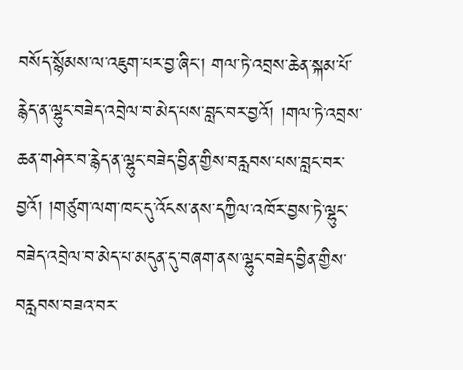བསོད་སྙོམས་ལ་འཇུག་པར་བྱ་ཞིང་། གལ་ཏེ་འབྲས་ཆེན་སྐམ་པོ་རྙེད་ན་ལྷུང་བཟེད་འབྲེལ་བ་མེད་པས་བླང་བར་བྱའོ། །གལ་ཏེ་འབྲས་ཆན་གཤེར་བ་རྙེད་ན་ལྷུང་བཟེད་བྱིན་གྱིས་བརླབས་པས་བླང་བར་བྱའོ། །གཙུག་ལག་ཁང་དུ་འོངས་ནས་དཀྱིལ་འཁོར་བྱས་ཏེ་ལྷུང་བཟེད་འབྲེལ་བ་མེད་པ་མདུན་དུ་བཞག་ནས་ལྷུང་བཟེད་བྱིན་གྱིས་བརླབས་བཟའ་བར་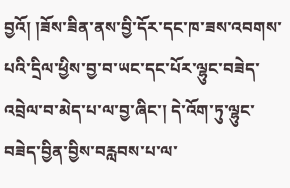བྱའོ། །ཟོས་ཟིན་ནས་བྱི་དོར་དང་ཁ་ཟས་འབགས་པའི་དྲིལ་ཕྱིས་བྱ་བ་ཡང་དང་པོར་ལྷུང་བཟེད་འབྲེལ་བ་མེད་པ་ལ་བྱ་ཞིང་། དེ་འོག་ཏུ་ལྷུང་བཟེད་བྱིན་བྱིས་བརླབས་པ་ལ་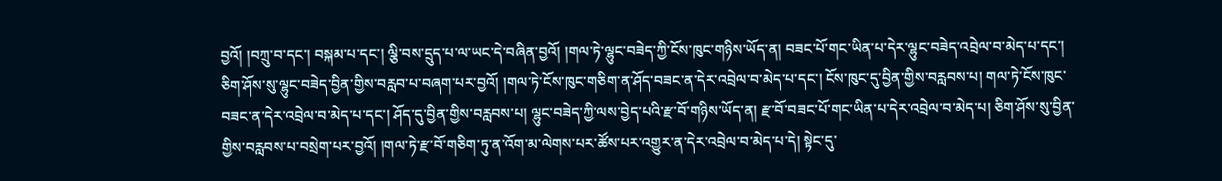བྱའོ། །བཀྲུ་བ་དང་། བསྐམ་པ་དང་། ལྕི་བས་དྲུད་པ་ལ་ཡང་དེ་བཞིན་བྱའོ། །གལ་ཏེ་ལྷུང་བཟེད་ཀྱི་ངོས་ཁུང་གཉིས་ཡོད་ན། བཟང་པོ་གང་ཡིན་པ་དེར་ལྷུང་བཟེད་འབྲེལ་བ་མེད་པ་དང་། ཅིག་ཤོས་སུ་ལྷུང་བཟེད་བྱིན་གྱིས་བརླབ་པ་བཞག་པར་བྱའོ། །གལ་ཏེ་ངོས་ཁུང་གཅིག་ན་ཤོད་བཟང་ན་དེར་འབྲེལ་བ་མེད་པ་དང་། ངོས་ཁུང་དུ་བྱིན་གྱིས་བརླབས་པ། གལ་ཏེ་ངོས་ཁུང་བཟང་ན་དེར་འབྲེལ་བ་མེད་པ་དང་། ཤོད་དུ་བྱིན་གྱིས་བརླབས་པ། ལྷུང་བཟེད་ཀྱི་ལས་བྱེད་པའི་རྫ་བོ་གཉིས་ཡོད་ན། རྫ་བོ་བཟང་པོ་གང་ཡིན་པ་དེར་འབྲེལ་བ་མེད་པ། ཅིག་ཤོས་སུ་བྱིན་གྱིས་བརླབས་པ་བསྲེག་པར་བྱའོ། །གལ་ཏེ་རྫ་བོ་གཅིག་ཏུ་ན་འོག་མ་ལེགས་པར་ཚོས་པར་འགྱུར་ན་དེར་འབྲེལ་བ་མེད་པ་དེ། སྟེང་དུ་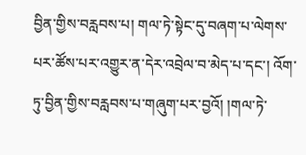བྱིན་གྱིས་བརླབས་པ། གལ་ཏེ་སྟེང་དུ་བཞག་པ་ལེགས་པར་ཚོས་པར་འགྱུར་ན་དེར་འབྲེལ་བ་མེད་པ་དང་། འོག་ཏུ་བྱིན་གྱིས་བརླབས་པ་གཞུག་པར་བྱའོ། །གལ་ཏེ་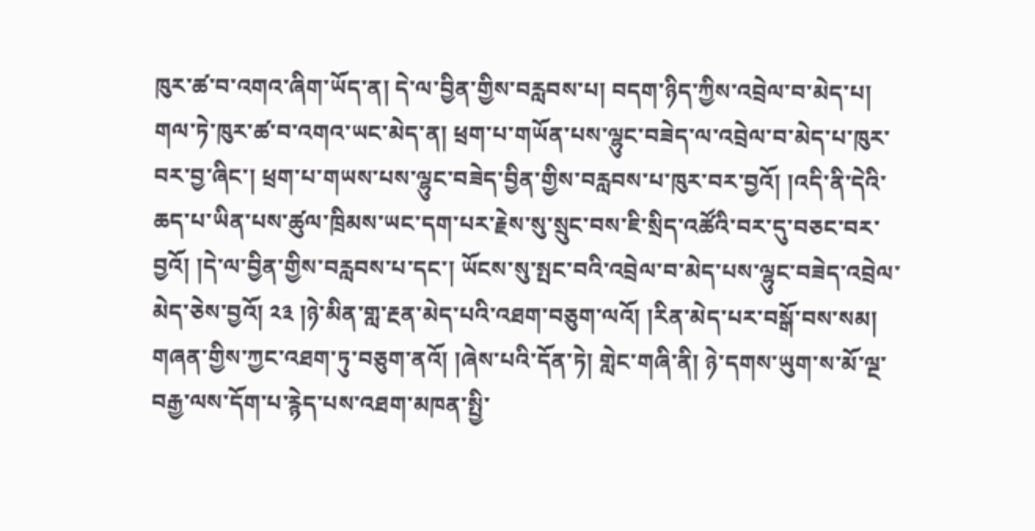ཁུར་ཚ་བ་འགའ་ཞིག་ཡོད་ན། དེ་ལ་བྱིན་གྱིས་བརླབས་པ། བདག་ཉིད་ཀྱིས་འབྲེལ་བ་མེད་པ། གལ་ཏེ་ཁུར་ཚ་བ་འགའ་ཡང་མེད་ན། ཕྲག་པ་གཡོན་པས་ལྷུང་བཟེད་ལ་འབྲེལ་བ་མེད་པ་ཁུར་བར་བྱ་ཞིང་། ཕྲག་པ་གཡས་པས་ལྷུང་བཟེད་བྱིན་གྱིས་བརླབས་པ་ཁུར་བར་བྱའོ། །འདི་ནི་དེའི་ཆད་པ་ཡིན་པས་ཚུལ་ཁྲིམས་ཡང་དག་པར་རྗེས་སུ་སྲུང་བས་ཇི་སྲིད་འཚོའི་བར་དུ་བཅང་བར་བྱའོ། །དེ་ལ་བྱིན་གྱིས་བརླབས་པ་དང་། ཡོངས་སུ་སྤང་བའི་འབྲེལ་བ་མེད་པས་ལྷུང་བཟེད་འབྲེལ་མེད་ཅེས་བྱའོ། ༢༣ །ཉེ་མིན་གླ་རྔན་མེད་པའི་འཐག་བཅུག་ལའོ། །རིན་མེད་པར་བསྒོ་བས་སམ། གཞན་གྱིས་ཀྱང་འཐག་ཏུ་བཅུག་ནའོ། །ཞེས་པའི་དོན་ཏེ། གླེང་གཞི་ནི། ཉེ་དགས་ཡུག་ས་མོ་ལྔ་བརྒྱ་ལས་དོག་པ་རྙེད་པས་འཐག་མཁན་སྤྱི་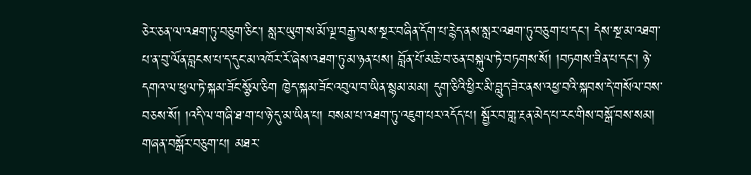ཅེར་ཅན་ལ་འཐག་ཏུ་བཅུག་ཅིང་། སླར་ཡུག་ས་མོ་ལྔ་བརྒྱ་ལས་སྔར་བཞིན་དོག་པ་རྙེད་ནས་སླར་འཐག་ཏུ་བཅུག་པ་དང་། དེས་སྔ་མ་འཐག་པ་ན་བུ་ལོན་བླངས་པ་ད་དུང་མ་འཁོར་རོ་ཞེས་འཐག་ཏུ་མ་ཉན་པས། བློན་པོ་མཆེ་བ་ཅན་བསྐུལ་ཏེ་བཏགས་སོ། །བཏགས་ཟིན་པ་དང་། ཉེ་དགའ་ལ་ཕུལ་ཏེ་སྐམ་ཟོང་སྩོལ་ཅིག ཁྱེད་སྐམ་ཟོང་འབུལ་བ་ཡིན་སྙམ་མམ། དུག་ཅིའི་ཕྱིར་མི་བླུད་ཟེར་ནས་འཕྱ་བའི་སྐབས་དེ་གསོལ་བས་བཅས་སོ། །འདི་ལ་གཞི་ཐ་ག་པ་ཉེ་དུ་མ་ཡིན་པ། བསམ་པ་འཐག་ཏུ་འཇུག་པར་འདོད་པ། སྦྱོར་བ་གླ་རྔན་མེད་པ་རང་གིས་བསྒོ་བས་སམ། གཞན་བསྒོར་བཅུག་པ། མཐར་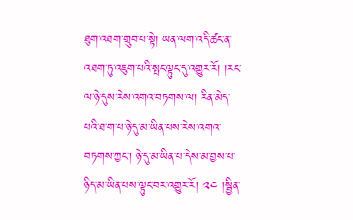ཐུག་འཐག་གྲུབ་པ་སྟེ། ཡན་ལག་འདི་ཚང་ན་འཐག་ཏུ་འཇུག་པའི་སྤང་ལྟུང་དུ་འགྱུར་རོ། །རང་ལ་ཉེ་དུས་རེས་འགའ་བཏགས་ལ། རིན་མེད་པའི་ཐ་ག་པ་ཉེ་དུ་མ་ཡིན་པས་རེས་འགའ་བཏགས་ཀྱང་། ཉེ་དུ་མ་ཡིན་པ་དེས་མ་བྱས་པ་ཉིད་མ་ཡིན་པས་ལྟུང་བར་འགྱུར་རོ། ༢༤ །སྦྱིན་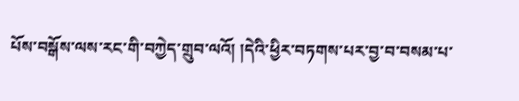པོས་བསྒོས་ལས་རང་གི་བཀྱེད་གྲུབ་ལའོ། །དེའི་ཕྱིར་བཏགས་པར་བྱ་བ་བསམ་པ་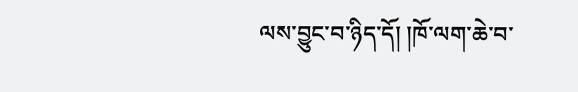ལས་བྱུང་བ་ཉིད་དོ། །ཁོ་ལག་ཆེ་བ་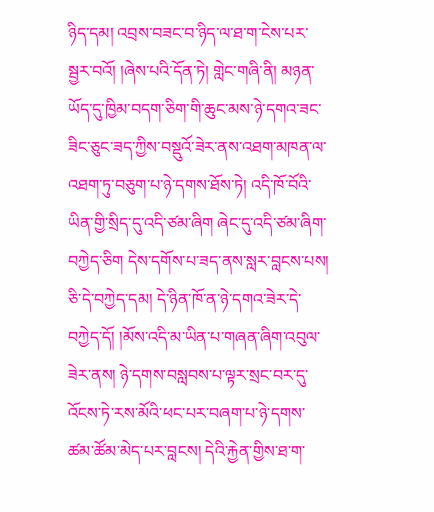ཉིད་དམ། འབྲས་བཟང་བ་ཉིད་ལ་ཐ་ག་ངེས་པར་སྦྱར་བའོ། །ཞེས་པའི་དོན་ཏེ། གླེང་གཞི་ནི། མཉན་ཡོད་དུ་ཁྱིམ་བདག་ཅིག་གི་ཆུང་མས་ཉེ་དགའ་ཟང་ཟིང་ཅུང་ཟད་ཀྱིས་བསྡུའོ་ཟེར་ནས་འཐག་མཁན་ལ་འཐག་ཏུ་བཅུག་པ་ཉེ་དགས་ཐོས་ཏེ། འདི་ཁོ་བོའི་ཡིན་གྱི་སྲིད་དུ་འདི་ཙམ་ཞིག ཞེང་དུ་འདི་ཙམ་ཞིག་བཀྱེད་ཅིག དེས་དགོས་པ་ཟད་ནས་སླར་བླངས་པས། ཅི་དེ་བཀྱེད་དམ། དེ་ཉིན་ཁོ་ན་ཉེ་དགའ་ཟེར་དེ་བཀྱེད་དོ། །མོས་འདི་མ་ཡིན་པ་གཞན་ཞིག་འབུལ་ཟེར་ནས། ཉེ་དགས་བསླབས་པ་ལྟར་སྲང་བར་དུ་འོངས་ཏེ་རས་མོའི་ཕང་པར་བཞག་པ་ཉེ་དགས་ཚམ་ཚོམ་མེད་པར་བླངས། དེའི་རྐྱེན་གྱིས་ཐ་ག་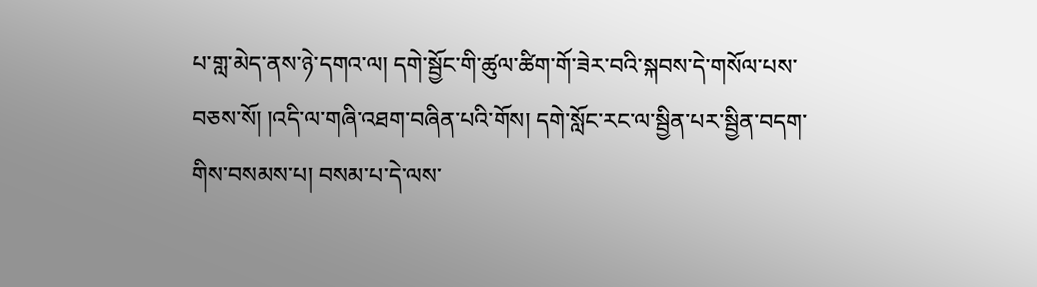པ་གླ་མེད་ནས་ཉེ་དགའ་ལ། དགེ་སྦྱོང་གི་ཚུལ་ཚིག་གོ་ཟེར་བའི་སྐབས་དེ་གསོལ་པས་བཅས་སོ། །འདི་ལ་གཞི་འཐག་བཞིན་པའི་གོས། དགེ་སློང་རང་ལ་སྦྱིན་པར་སྦྱིན་བདག་གིས་བསམས་པ། བསམ་པ་དེ་ལས་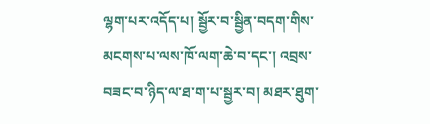ལྷག་པར་འདོད་པ། སྦྱོར་བ་སྦྱིན་བདག་གིས་མངགས་པ་ལས་ཁོ་ལག་ཆེ་བ་དང་། འབྲས་བཟང་བ་ཉིད་ལ་ཐ་ག་པ་སྦྱར་བ། མཐར་ཐུག་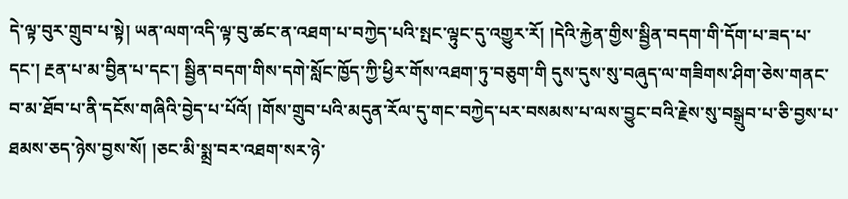དེ་ལྟ་བུར་གྲུབ་པ་སྟེ། ཡན་ལག་འདི་ལྟ་བུ་ཚང་ན་འཐག་པ་བཀྱེད་པའི་སྤང་ལྟུང་དུ་འགྱུར་རོ། །དེའི་རྐྱེན་གྱིས་སྦྱིན་བདག་གི་དོག་པ་ཟད་པ་དང་། རྔན་པ་མ་བྱིན་པ་དང་། སྦྱིན་བདག་གིས་དགེ་སློང་ཁྱོད་ཀྱི་ཕྱིར་གོས་འཐག་ཏུ་བཅུག་གི དུས་དུས་སུ་བཞུད་ལ་གཟིགས་ཤིག་ཅེས་གནང་བ་མ་ཐོབ་པ་ནི་དངོས་གཞིའི་བྱེད་པ་པོའོ། །གོས་གྲུབ་པའི་མདུན་རོལ་དུ་གང་བཀྱེད་པར་བསམས་པ་ལས་བྱུང་བའི་རྗེས་སུ་བསྒྲུབ་པ་ཅི་བྱས་པ་ཐམས་ཅད་ཉེས་བྱས་སོ། །ཅང་མི་སྨྲ་བར་འཐག་སར་ཉེ་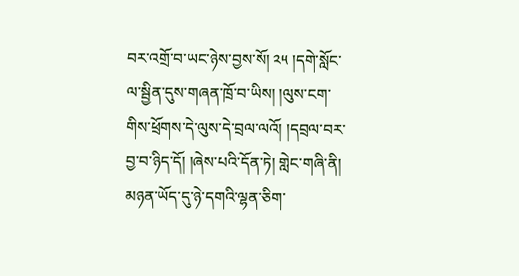བར་འགྲོ་བ་ཡང་ཉེས་བྱས་སོ། ༢༥ །དགེ་སློང་ལ་སྦྱིན་དུས་གཞན་ཁྲོ་བ་ཡིས། །ལུས་ངག་གིས་ཕྲོགས་དེ་ལུས་དེ་བྲལ་ལའོ། །དབྲལ་བར་བྱ་བ་ཉིད་དོ། །ཞེས་པའི་དོན་ཏེ། གླེང་གཞི་ནི། མཉན་ཡོད་དུ་ཉེ་དགའི་ལྷན་ཅིག་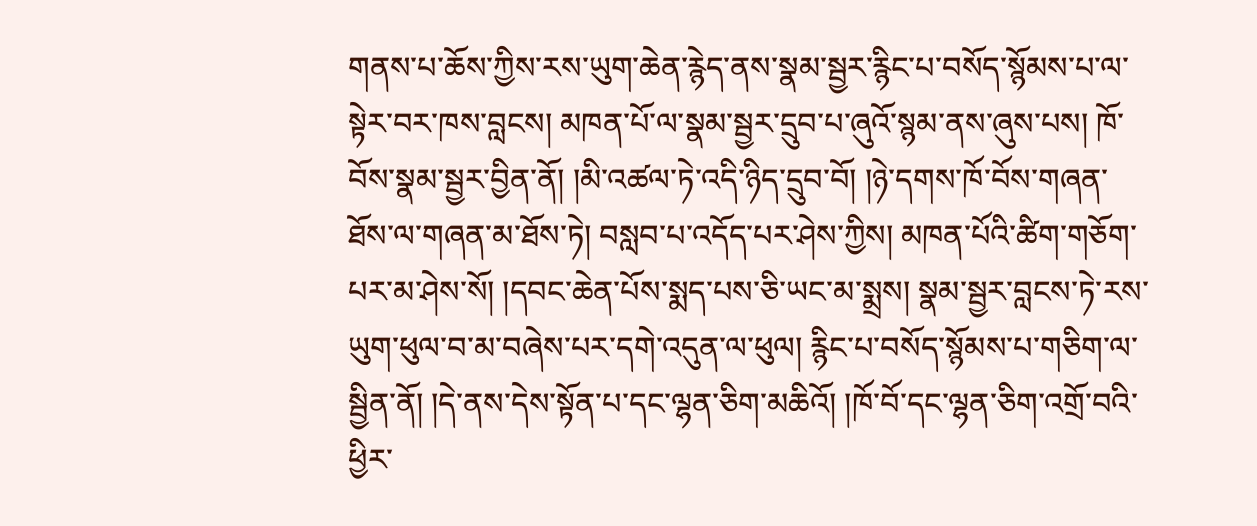གནས་པ་ཆོས་ཀྱིས་རས་ཡུག་ཆེན་རྙེད་ནས་སྣམ་སྦྱར་རྙིང་པ་བསོད་སྙོམས་པ་ལ་སྟེར་བར་ཁས་བླངས། མཁན་པོ་ལ་སྣམ་སྦྱར་དྲུབ་པ་ཞུའོ་སྙམ་ནས་ཞུས་པས། ཁོ་བོས་སྣམ་སྦྱར་བྱིན་ནོ། །མི་འཚལ་ཏེ་འདི་ཉིད་དྲུབ་བོ། །ཉེ་དགས་ཁོ་བོས་གཞན་ཐོས་ལ་གཞན་མ་ཐོས་ཏེ། བསླབ་པ་འདོད་པར་ཤེས་ཀྱིས། མཁན་པོའི་ཚིག་གཅོག་པར་མ་ཤེས་སོ། །དབང་ཆེན་པོས་སྨད་པས་ཅི་ཡང་མ་སྨྲས། སྣམ་སྦྱར་བླངས་ཏེ་རས་ཡུག་ཕུལ་བ་མ་བཞེས་པར་དགེ་འདུན་ལ་ཕུལ། རྙིང་པ་བསོད་སྙོམས་པ་གཅིག་ལ་སྦྱིན་ནོ། །དེ་ནས་དེས་སྟོན་པ་དང་ལྷན་ཅིག་མཆིའོ། །ཁོ་བོ་དང་ལྷན་ཅིག་འགྲོ་བའི་ཕྱིར་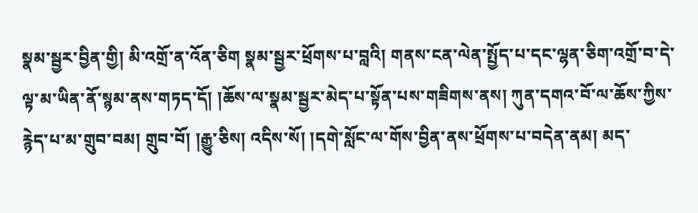སྣམ་སྦྱར་བྱིན་གྱི། མི་འགྲོ་ན་འོན་ཅིག སྣམ་སྦྱར་ཕྲོགས་པ་བླའི། གནས་ངན་ལེན་སྤྱོད་པ་དང་ལྷན་ཅིག་འགྲོ་བ་དེ་ལྟ་མ་ཡིན་ནོ་སྙམ་ནས་གཏད་དོ། །ཆོས་ལ་སྣམ་སྦྱར་མེད་པ་སྟོན་པས་གཟིགས་ནས། ཀུན་དགའ་བོ་ལ་ཆོས་ཀྱིས་རྙེད་པ་མ་གྲུབ་བམ། གྲུབ་བོ། །རྒྱུ་ཅིས། འདིས་སོ། །དགེ་སློང་ལ་གོས་བྱིན་ནས་ཕྲོགས་པ་བདེན་ནམ། མད་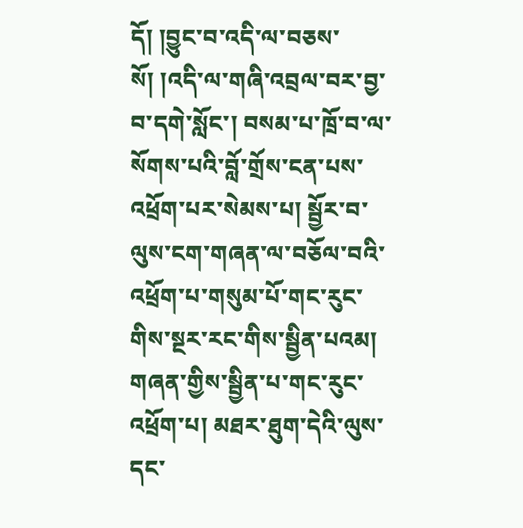དོ། །བྱུང་བ་འདི་ལ་བཅས་སོ། །འདི་ལ་གཞི་འབྲལ་བར་བྱ་བ་དགེ་སློང་། བསམ་པ་ཁྲོ་བ་ལ་སོགས་པའི་བློ་གྲོས་ངན་པས་འཕྲོག་པར་སེམས་པ། སྦྱོར་བ་ལུས་ངག་གཞན་ལ་བཅོལ་བའི་འཕྲོག་པ་གསུམ་པོ་གང་རུང་གིས་སྔར་རང་གིས་སྦྱིན་པའམ། གཞན་གྱིས་སྦྱིན་པ་གང་རུང་འཕྲོག་པ། མཐར་ཐུག་དེའི་ལུས་དང་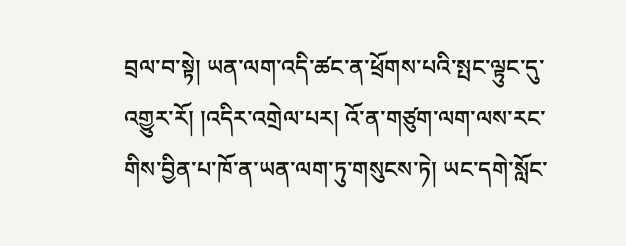བྲལ་བ་སྟེ། ཡན་ལག་འདི་ཚང་ན་ཕྲོགས་པའི་སྤང་ལྟུང་དུ་འགྱུར་རོ། །འདིར་འགྲེལ་པར། འོ་ན་གཙུག་ལག་ལས་རང་གིས་བྱིན་པ་ཁོ་ན་ཡན་ལག་ཏུ་གསུངས་ཏེ། ཡང་དགེ་སློང་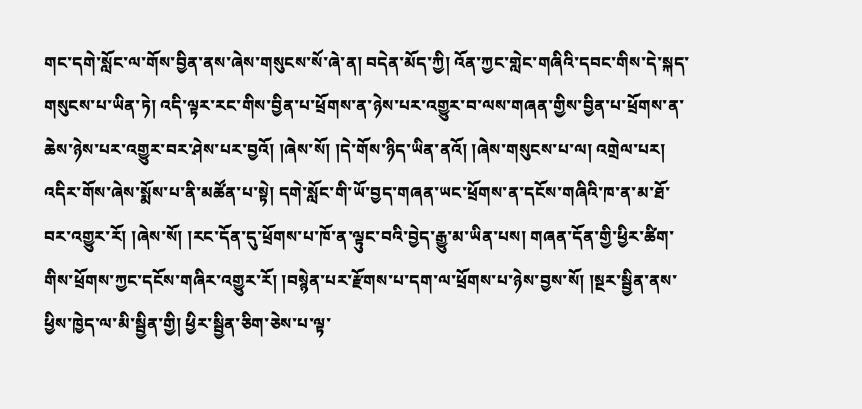གང་དགེ་སློང་ལ་གོས་བྱིན་ནས་ཞེས་གསུངས་སོ་ཞེ་ན། བདེན་མོད་ཀྱི། འོན་ཀྱང་གླེང་གཞིའི་དབང་གིས་དེ་སྐད་གསུངས་པ་ཡིན་ཏེ། འདི་ལྟར་རང་གིས་བྱིན་པ་ཕྲོགས་ན་ཉེས་པར་འགྱུར་བ་ལས་གཞན་གྱིས་བྱིན་པ་ཕྲོགས་ན་ཆེས་ཉེས་པར་འགྱུར་བར་ཤེས་པར་བྱའོ། །ཞེས་སོ། །དེ་གོས་ཉིད་ཡིན་ནའོ། །ཞེས་གསུངས་པ་ལ། འགྲེལ་པར། འདིར་གོས་ཞེས་སྨོས་པ་ནི་མཚོན་པ་སྟེ། དགེ་སློང་གི་ཡོ་བྱད་གཞན་ཡང་ཕྲོགས་ན་དངོས་གཞིའི་ཁ་ན་མ་ཐོ་བར་འགྱུར་རོ། །ཞེས་སོ། །རང་དོན་དུ་ཕྲོགས་པ་ཁོ་ན་ལྟུང་བའི་བྱེད་རྒྱུ་མ་ཡིན་པས། གཞན་དོན་གྱི་ཕྱིར་ཚིག་གིས་ཕྲོགས་ཀྱང་དངོས་གཞིར་འགྱུར་རོ། །བསྙེན་པར་རྫོགས་པ་དག་ལ་ཕྲོགས་པ་ཉེས་བྱས་སོ། །སྔར་སྦྱིན་ནས་ཕྱིས་ཁྱེད་ལ་མི་སྦྱིན་གྱི། ཕྱིར་སྦྱིན་ཅིག་ཅེས་པ་ལྟ་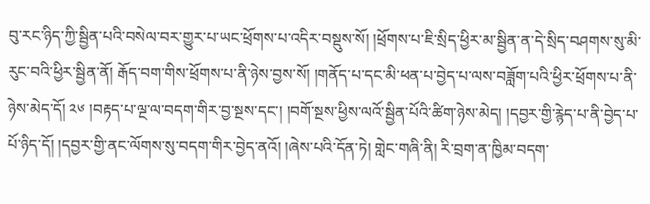བུ་རང་ཉིད་ཀྱི་སྦྱིན་པའི་བསེལ་བར་གྱུར་པ་ཡང་ཕྲོགས་པ་འདིར་བསྡུས་སོ། །ཕྲོགས་པ་ཇི་སྲིད་ཕྱིར་མ་སྦྱིན་ན་དེ་སྲིད་བཤགས་སུ་མི་རུང་བའི་ཕྱིར་སྦྱིན་ནོ། རྒོད་བག་གིས་ཕྲོགས་པ་ནི་ཉེས་བྱས་སོ། །གནོད་པ་དང་མི་ཕན་པ་བྱེད་པ་ལས་བཟློག་པའི་ཕྱིར་ཕྲོགས་པ་ནི་ཉེས་མེད་དོ། ༢༦ །བརྟད་པ་ལྔ་ལ་བདག་གིར་བྱ་སྔས་དང་། །བགོ་སྔས་ཕྱིས་ལའོ་སྦྱིན་པོའི་ཚིག་ཉེས་མེད། །དབྱར་གྱི་རྙེད་པ་ནི་བྱེད་པ་པོ་ཉིད་དོ། །དབྱར་གྱི་ནང་ལོགས་སུ་བདག་གིར་བྱེད་ནའོ། །ཞེས་པའི་དོན་ཏེ། གླེང་གཞི་ནི། རི་བྲག་ན་ཁྱིམ་བདག་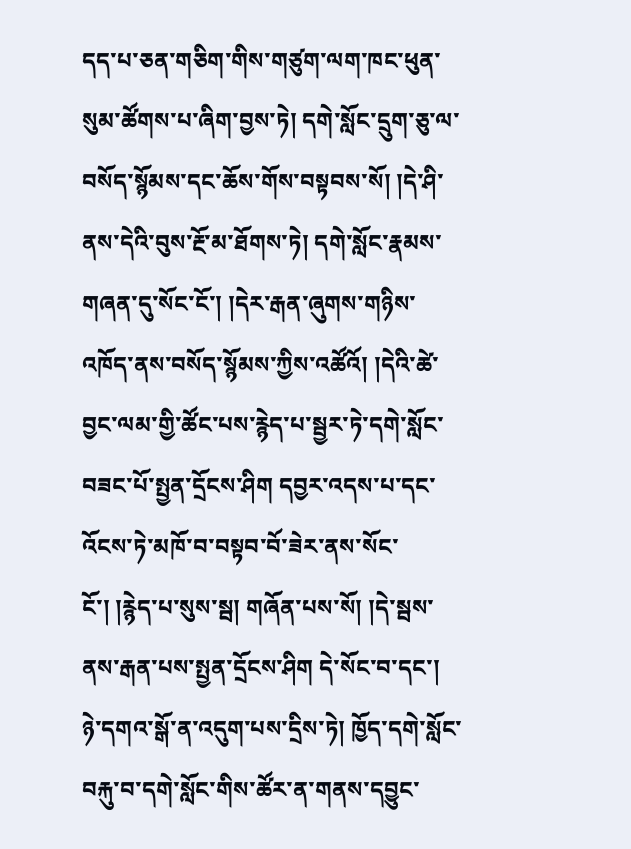དད་པ་ཅན་གཅིག་གིས་གཙུག་ལག་ཁང་ཕུན་སུམ་ཚོགས་པ་ཞིག་བྱས་ཏེ། དགེ་སློང་དྲུག་ཅུ་ལ་བསོད་སྙོམས་དང་ཆོས་གོས་བསྟབས་སོ། །དེ་ཤི་ནས་དེའི་བུས་རྔོ་མ་ཐོགས་ཏེ། དགེ་སློང་རྣམས་གཞན་དུ་སོང་ངོ་། །དེར་རྒན་ཞུགས་གཉིས་འཁོད་ནས་བསོད་སྙོམས་ཀྱིས་འཚོའོ། །དེའི་ཚེ་བྱང་ལམ་གྱི་ཚོང་པས་རྙེད་པ་སྦྱར་ཏེ་དགེ་སློང་བཟང་པོ་སྤྱན་དྲོངས་ཤིག དབྱར་འདས་པ་དང་འོངས་ཏེ་མཁོ་བ་བསྟབ་བོ་ཟེར་ནས་སོང་ངོ་། །རྙེད་པ་སུས་སྦ། གཞོན་པས་སོ། །དེ་སྦས་ནས་རྒན་པས་སྤྱན་དྲོངས་ཤིག དེ་སོང་བ་དང་། ཉེ་དགའ་སྒོ་ན་འདུག་པས་དྲིས་ཏེ། ཁྱོད་དགེ་སློང་བརྐུ་བ་དགེ་སློང་གིས་ཚོར་ན་གནས་དབྱུང་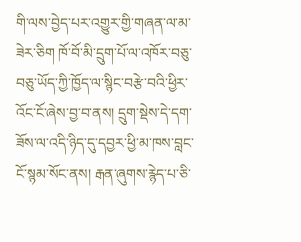གི་ལས་བྱེད་པར་འགྱུར་གྱི་གཞན་ལ་མ་ཟེར་ཅིག ཁོ་བོ་མི་དྲུག་པོ་ལ་འཁོར་བཅུ་བཅུ་ཡོད་ཀྱི་ཁྱོད་ལ་སྙིང་བརྩེ་བའི་ཕྱིར་འོང་ངོ་ཞེས་བྱ་བ་ནས། དྲུག་སྡེས་དེ་དག་ཟོས་ལ་འདི་ཉིད་དུ་དབྱར་ཕྱི་མ་ཁས་བླང་ངོ་སྙམ་སོང་ནས། རྒན་ཞུགས་རྙེད་པ་ཅི་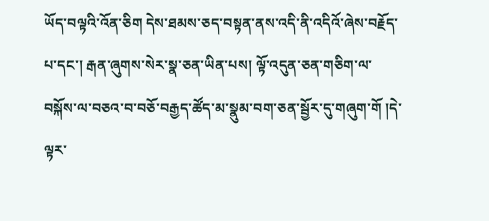ཡོད་བལྟའི་འོན་ཅིག དེས་ཐམས་ཅད་བསྟན་ནས་འདི་ནི་འདིའོ་ཞེས་བརྗོད་པ་དང་། རྒན་ཞུགས་སེར་སྣ་ཅན་ཡིན་པས། ལྟོ་འདུན་ཅན་གཅིག་ལ་བསྐོས་ལ་བཅའ་བ་བཅོ་བརྒྱད་ཚོད་མ་སྣུམ་བག་ཅན་སྦྱོར་དུ་གཞུག་གོ །དེ་ལྟར་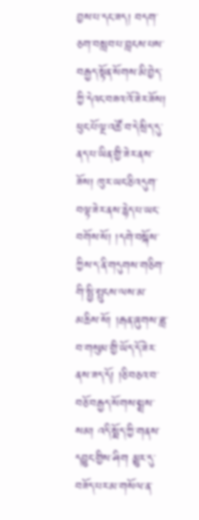བྱས་པ་དང་ཟད། བདག་ཅག་བསླབ་པ་བླངས་པས་བརྒྱད་སྟོན་སོགས་མི་བྱེད་ཀྱི་དེའང་བཟའ་འོ་ཟེར་ཟོས། ཕུང་པོ་ལྔ་འཚོ་བ་དེ་སྲིད་དུ་ནད་པ་ཡིན་གྱི་ཟེར་ནས་ཟོས། ཁུར་ཡང་ཅི་འདུག་བལྟ་ཟེར་ནས་རྙེད་པ་ཡང་བགོས་སོ། །དགེ་བསྐོས་ཀྱིས་ད་ནི་གདུགས་གཅིག་གི་སྤྱི་སྤུངས་ལས་མ་མཆིས་སོ། །རྒན་ཞུགས་ཟླ་བ་གསུམ་གྱི་ཡོད་དོ་ཟེར་ནས་ཟད་དོ། །ཅི་བཅའ་བ་བཅོ་བརྒྱད་སོགས་སྨྲས་སམ། འདི་སྨོད་ཀྱི་གནས་དབྱུང་གྱིས་ཤིག མྱུར་དུ་བཟོད་པར་མ་གསོལ་ན་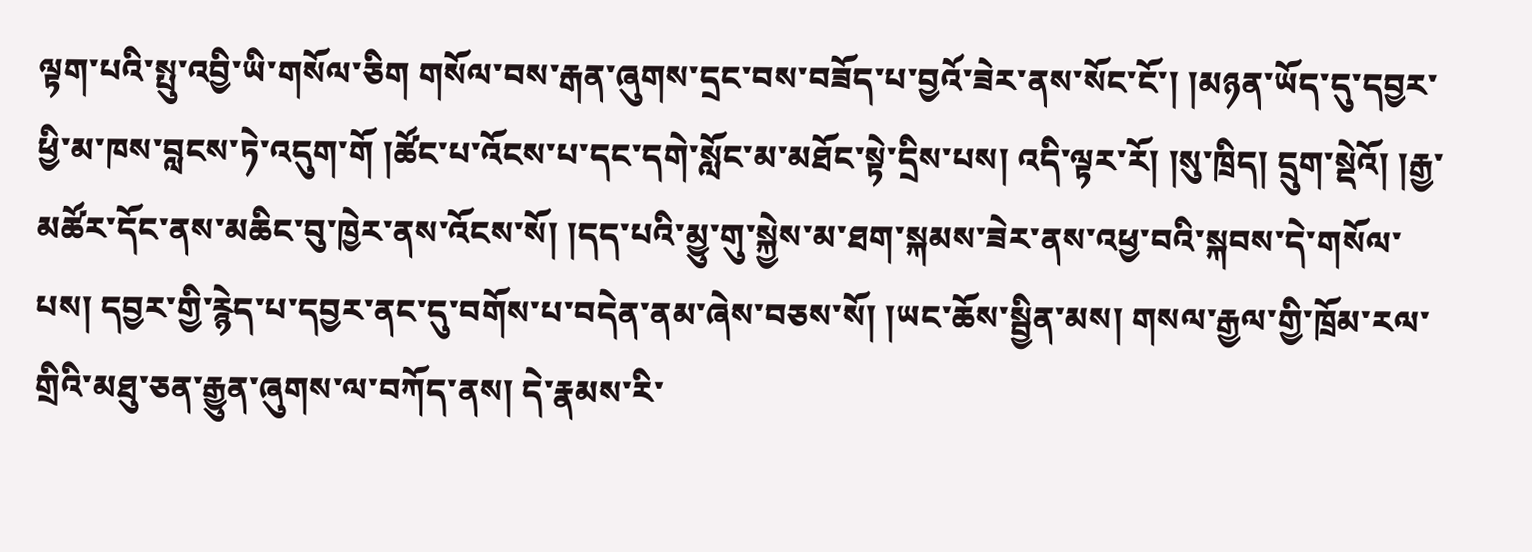ལྟག་པའི་སྤུ་འབྱི་ཡི་གསོལ་ཅིག གསོལ་བས་རྒན་ཞུགས་དྲང་བས་བཟོད་པ་བྱའོ་ཟེར་ནས་སོང་ངོ་། །མཉན་ཡོད་དུ་དབྱར་ཕྱི་མ་ཁས་བླངས་ཏེ་འདུག་གོ །ཚོང་པ་འོངས་པ་དང་དགེ་སློང་མ་མཐོང་སྟེ་དྲིས་པས། འདི་ལྟར་རོ། །སུ་ཁྲིད། དྲུག་སྡེའོ། །རྒྱ་མཚོར་དོང་ནས་མཆིང་བུ་ཁྱེར་ནས་འོངས་སོ། །དད་པའི་མྱུ་གུ་སྐྱེས་མ་ཐག་སྐམས་ཟེར་ནས་འཕྱ་བའི་སྐབས་དེ་གསོལ་པས། དབྱར་གྱི་རྙེད་པ་དབྱར་ནང་དུ་བགོས་པ་བདེན་ནམ་ཞེས་བཅས་སོ། །ཡང་ཆོས་སྦྱིན་མས། གསལ་རྒྱལ་གྱི་ཁྲོམ་རལ་གྲིའི་མཐུ་ཅན་རྒྱུན་ཞུགས་ལ་བཀོད་ནས། དེ་རྣམས་རི་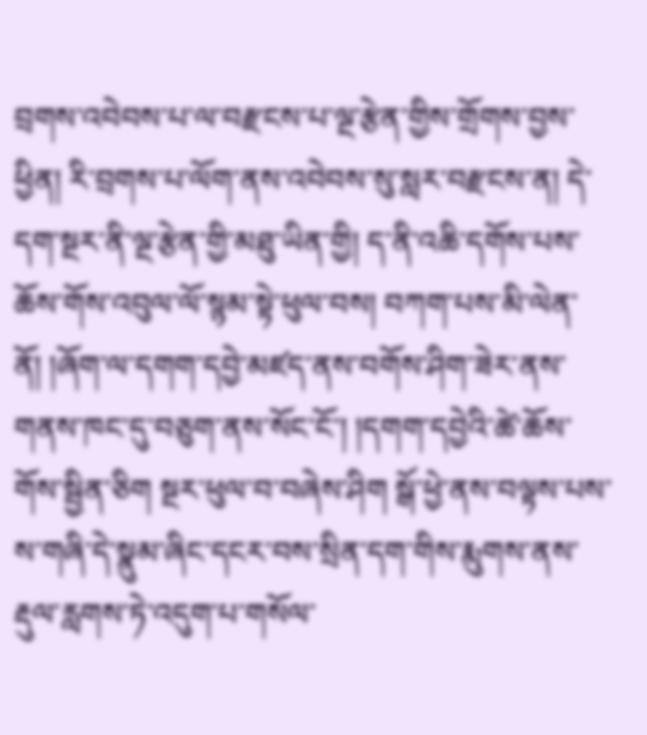བྲགས་འབེབས་པ་ལ་བརྫངས་པ་ལྔ་རྩེན་གྱིས་གྲོགས་བྱས་ཕྱིན། རི་བྲགས་པ་ལོག་ནས་འབེབས་སུ་སླར་བརྫངས་ན། དེ་དག་སྔར་ནི་ལྔ་རྩེན་གྱི་མཐུ་ཡིན་གྱི། ད་ནི་འཆི་དགོས་པས་ཆོས་གོས་འབུལ་ལོ་སྙམ་སྟེ་ཕུལ་བས། བཀག་པས་མི་ལེན་ནོ། །ཞོག་ལ་དགག་དབྱེ་མཛད་ནས་བགོས་ཤིག་ཟེར་ནས་གནས་ཁང་དུ་བཅུག་ནས་སོང་ངོ་། །དགག་དབྱེའི་ཚེ་ཆོས་གོས་སྦྱིན་ཅིག སྔར་ཕུལ་བ་བཞེས་ཤིག སྒོ་ཕྱེ་ནས་བལྟས་པས་ས་གཞི་དེ་སྣུམ་ཞིང་དངར་བས་སྲིན་དག་གིས་རྨུགས་ནས་རྡུལ་རླགས་ཏེ་འདུག་པ་གསོལ་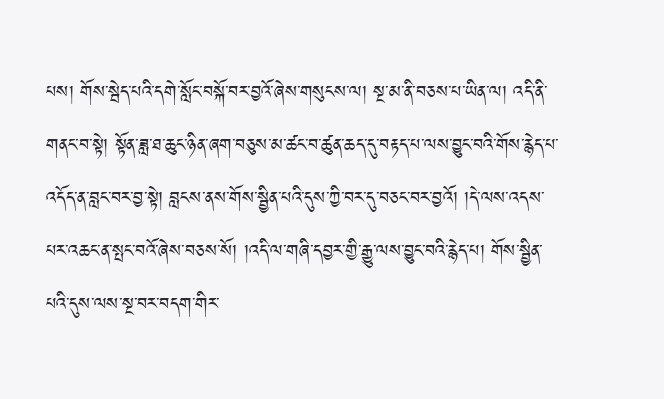པས། གོས་སྦེད་པའི་དགེ་སློང་བསྐོ་བར་བྱའོ་ཞེས་གསུངས་ལ། སྔ་མ་ནི་བཅས་པ་ཡིན་ལ། འདི་ནི་གནང་བ་སྟེ། སྟོན་ཟླ་ཐ་ཆུང་ཉིན་ཞག་བཅུས་མ་ཚང་བ་ཚུན་ཆད་དུ་བརྟད་པ་ལས་བྱུང་བའི་གོས་རྙེད་པ་འདོད་ན་བླང་བར་བྱ་སྟེ། བླངས་ནས་གོས་སྦྱིན་པའི་དུས་ཀྱི་བར་དུ་བཅང་བར་བྱའོ། །དེ་ལས་འདས་པར་འཆང་ན་སྤང་བའོ་ཞེས་བཅས་སོ། །འདི་ལ་གཞི་དབྱར་གྱི་རྒྱུ་ལས་བྱུང་བའི་རྙེད་པ། གོས་སྦྱིན་པའི་དུས་ལས་སྔ་བར་བདག་གིར་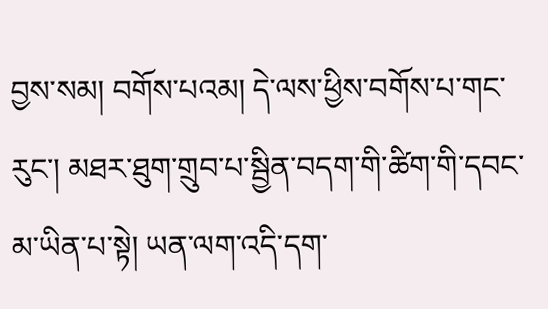བྱས་སམ། བགོས་པའམ། དེ་ལས་ཕྱིས་བགོས་པ་གང་རུང་། མཐར་ཐུག་གྲུབ་པ་སྦྱིན་བདག་གི་ཚིག་གི་དབང་མ་ཡིན་པ་སྟེ། ཡན་ལག་འདི་དག་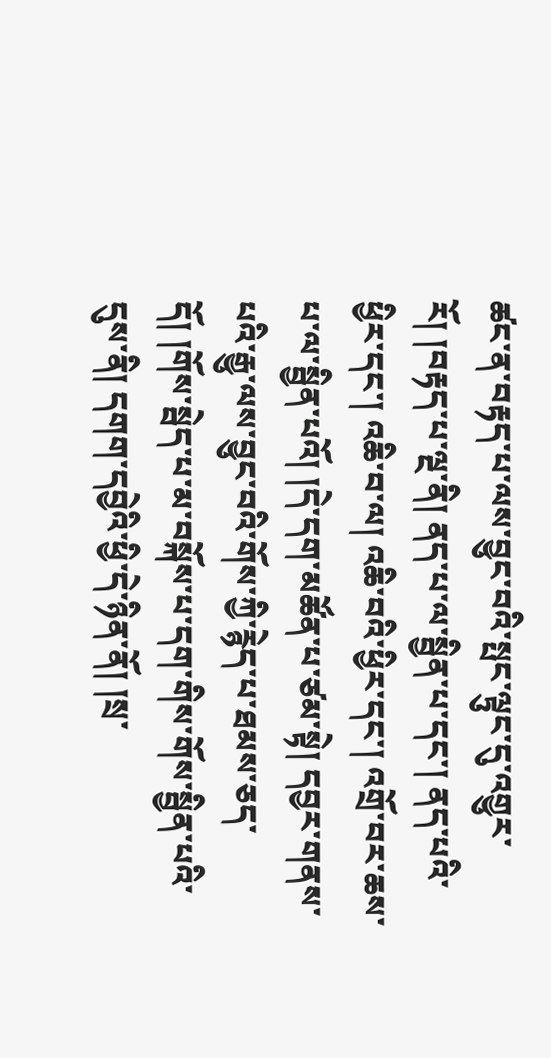ཚང་ན་བརྟད་པ་ལས་བྱུང་བའི་སྤང་ལྟུང་དུ་འགྱུར་རོ། །བརྟད་པ་ལྔ་ནི། ནད་པ་ལ་སྦྱིན་པ་དང་། ནད་པའི་ཕྱིར་དང་། འཆི་བ་ལ། འཆི་བའི་ཕྱིར་དང་། འགྲོ་བར་ཆས་པ་ལ་སྦྱིན་པའོ། །དེ་དག་མཚོན་པ་ཙམ་སྟེ། དབྱར་གནས་པའི་རྒྱུ་ལས་བྱུང་བའི་གོས་ཀྱི་རྙེད་པ་ཐམས་ཅད་དོ། །གོས་སྦེད་པ་མ་བསྐོས་པ་དག་གིས་གོས་སྦྱིན་པའི་དུས་ནི། དགག་དབྱེའི་ཕྱི་དེ་ཉིན་ནོ། །སྲ་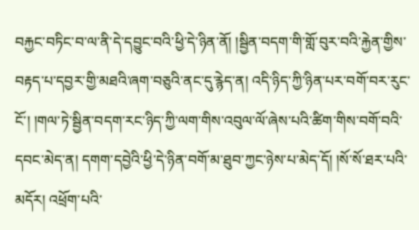བརྐྱང་བཏིང་བ་ལ་ནི་དེ་དབྱུང་བའི་ཕྱི་དེ་ཉིན་ནོ། །སྦྱིན་བདག་གི་གློ་བུར་བའི་རྐྱེན་གྱིས་བརྟད་པ་དབྱར་གྱི་མཐའི་ཞག་བཅུའི་ནང་དུ་རྙེད་ན། འདི་ཉིད་ཀྱི་ཉིན་པར་བགོ་བར་རུང་ངོ་། །གལ་ཏེ་སྦྱིན་བདག་རང་ཉིད་ཀྱི་ལག་གིས་འབུལ་ལོ་ཞེས་པའི་ཚིག་གིས་བགོ་བའི་དབང་མེད་ན། དགག་དབྱེའི་ཕྱི་དེ་ཉིན་བགོ་མ་ཐུབ་ཀྱང་ཉེས་པ་མེད་དོ། །སོ་སོ་ཐར་པའི་མདོར། འཕྲོག་པའི་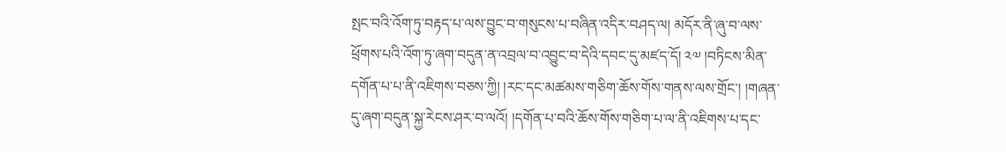སྤང་བའི་འོག་ཏུ་བརྟད་པ་ལས་བྱུང་བ་གསུངས་པ་བཞིན་འདིར་བཤད་ལ། མདོར་ནི་ཞུ་བ་ལས་ཕྲོགས་པའི་འོག་ཏུ་ཞག་བདུན་ན་འབྲལ་བ་འབྱུང་བ་དེའི་དབང་དུ་མཛད་དོ། ༢༧ །བཏིངས་མིན་དགོན་པ་པ་ནི་འཇིགས་བཅས་ཀྱི། །རང་དང་མཚམས་གཅིག་ཆོས་གོས་གནས་ལས་གྲོང་། །གཞན་དུ་ཞག་བདུན་སྐྱ་རེངས་ཤར་བ་ལའོ། །དགོན་པ་བའི་ཆོས་གོས་གཅིག་པ་ལ་ནི་འཇིགས་པ་དང་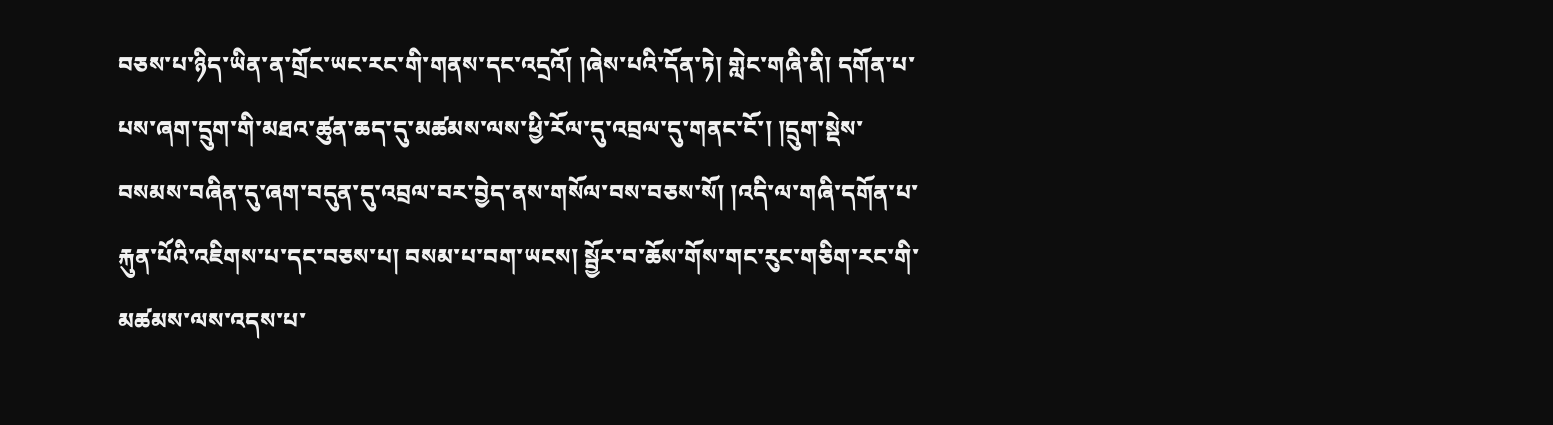བཅས་པ་ཉིད་ཡིན་ན་གྲོང་ཡང་རང་གི་གནས་དང་འདྲའོ། །ཞེས་པའི་དོན་ཏེ། གླེང་གཞི་ནི། དགོན་པ་པས་ཞག་དྲུག་གི་མཐའ་ཚུན་ཆད་དུ་མཚམས་ལས་ཕྱི་རོལ་དུ་འབྲལ་དུ་གནང་ངོ་། །དྲུག་སྡེས་བསམས་བཞིན་དུ་ཞག་བདུན་དུ་འབྲལ་བར་བྱེད་ནས་གསོལ་བས་བཅས་སོ། །འདི་ལ་གཞི་དགོན་པ་རྐུན་པོའི་འཇིགས་པ་དང་བཅས་པ། བསམ་པ་བག་ཡངས། སྦྱོར་བ་ཆོས་གོས་གང་རུང་གཅིག་རང་གི་མཚམས་ལས་འདས་པ་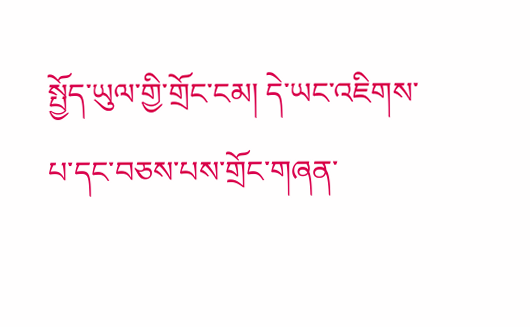སྤྱོད་ཡུལ་གྱི་གྲོང་ངམ། དེ་ཡང་འཇིགས་པ་དང་བཅས་པས་གྲོང་གཞན་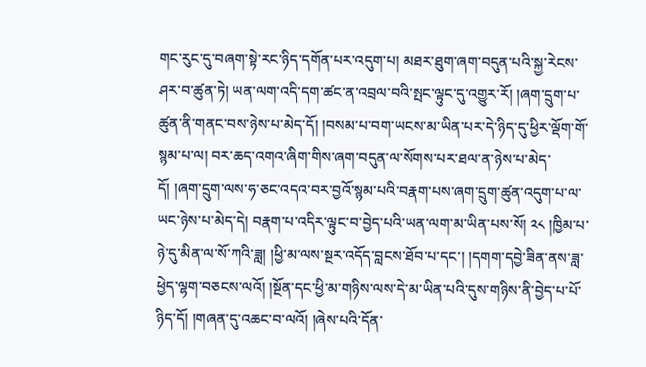གང་རུང་དུ་བཞག་སྟེ་རང་ཉིད་དགོན་པར་འདུག་པ། མཐར་ཐུག་ཞག་བདུན་པའི་སྐྱ་རེངས་ཤར་བ་ཚུན་ཏེ། ཡན་ལག་འདི་དག་ཚང་ན་འབྲལ་བའི་སྤང་ལྟུང་དུ་འགྱུར་རོ། །ཞག་དྲུག་པ་ཚུན་ནི་གནང་བས་ཉེས་པ་མེད་དོ། །བསམ་པ་བག་ཡངས་མ་ཡིན་པར་དེ་ཉིད་དུ་ཕྱིར་ལྡོག་གོ་སྙམ་པ་ལ། བར་ཆད་འགའ་ཞིག་གིས་ཞག་བདུན་ལ་སོགས་པར་ཐལ་ན་ཉེས་པ་མེད་དོ། །ཞག་དྲུག་ལས་ཧ་ཅང་འདའ་བར་བྱའོ་སྙམ་པའི་བརྣག་པས་ཞག་དྲུག་ཚུན་འདུག་པ་ལ་ཡང་ཉེས་པ་མེད་དེ། བརྣག་པ་འདིར་ལྟུང་བ་བྱེད་པའི་ཡན་ལག་མ་ཡིན་པས་སོ། ༢༨ །ཁྱིམ་པ་ཉེ་དུ་མིན་ལ་སོ་ཀའི་ཟླ། །ཕྱི་མ་ལས་སྔར་འདོད་བླངས་ཐོབ་པ་དང་། །དགག་དབྱེ་ཟིན་ནས་ཟླ་ཕྱེད་ལྷག་བཅངས་ལའོ། །སྔོན་དང་ཕྱི་མ་གཉིས་ལས་དེ་མ་ཡིན་པའི་དུས་གཉིས་ནི་བྱེད་པ་པོ་ཉིད་དོ། །གཞན་དུ་འཆང་བ་ལའོ། །ཞེས་པའི་དོན་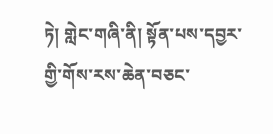ཏེ། གླེང་གཞི་ནི། སྟོན་པས་དབྱར་གྱི་གོས་རས་ཆེན་བཅང་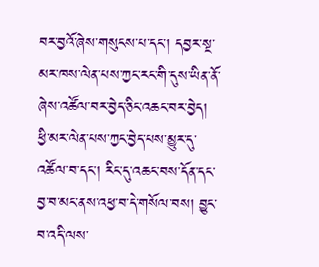བར་བྱའོ་ཞེས་གསུངས་པ་དང་། དབྱར་སྔ་མར་ཁས་ལེན་པས་ཀྱང་རང་གི་དུས་ཡིན་ནོ་ཞེས་འཚོལ་བར་བྱེད་ཅིང་འཆང་བར་བྱེད། ཕྱི་མར་ལེན་པས་ཀྱང་བྱེད་པས་མྱུར་དུ་འཚོལ་བ་དང་། རིང་དུ་འཆང་བས་དོན་དང་བྱ་བ་མང་ནས་འཕྱ་བ་དེ་གསོལ་བས། བྱུང་བ་འདི་ལས་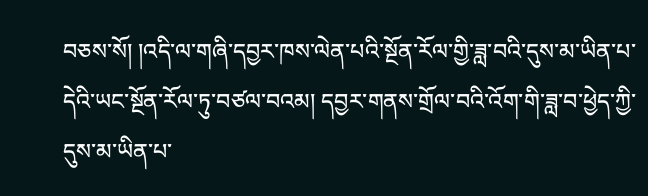བཅས་སོ། །འདི་ལ་གཞི་དབྱར་ཁས་ལེན་པའི་སྔོན་རོལ་གྱི་ཟླ་བའི་དུས་མ་ཡིན་པ་དེའི་ཡང་སྔོན་རོལ་ཏུ་བཙལ་བའམ། དབྱར་གནས་གྲོལ་བའི་འོག་གི་ཟླ་བ་ཕྱེད་ཀྱི་དུས་མ་ཡིན་པ་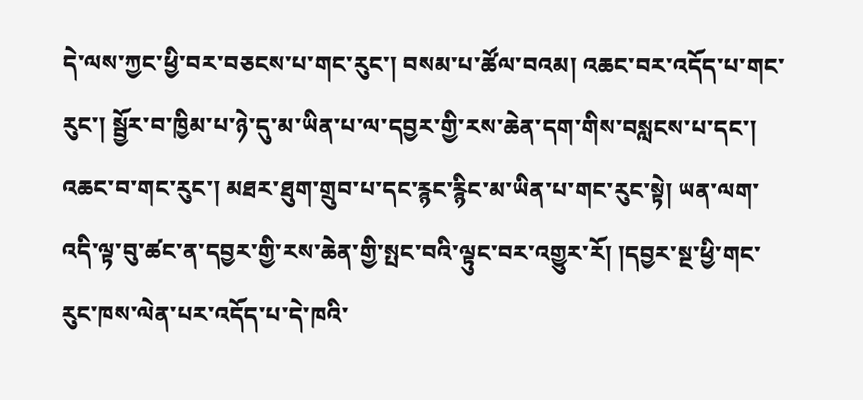དེ་ལས་ཀྱང་ཕྱི་བར་བཅངས་པ་གང་རུང་། བསམ་པ་ཚོལ་བའམ། འཆང་བར་འདོད་པ་གང་རུང་། སྦྱོར་བ་ཁྱིམ་པ་ཉེ་དུ་མ་ཡིན་པ་ལ་དབྱར་གྱི་རས་ཆེན་དག་གིས་བསླངས་པ་དང་། འཆང་བ་གང་རུང་། མཐར་ཐུག་གྲུབ་པ་དང་རྙང་རྙིང་མ་ཡིན་པ་གང་རུང་སྟེ། ཡན་ལག་འདི་ལྟ་བུ་ཚང་ན་དབྱར་གྱི་རས་ཆེན་གྱི་སྤང་བའི་ལྟུང་བར་འགྱུར་རོ། །དབྱར་སྔ་ཕྱི་གང་རུང་ཁས་ལེན་པར་འདོད་པ་དེ་ཁའི་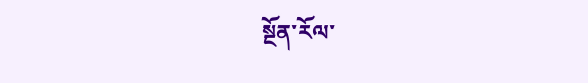སྔོན་རོལ་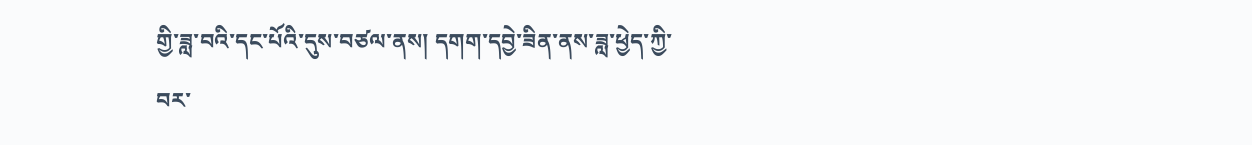གྱི་ཟླ་བའི་དང་པོའི་དུས་བཙལ་ནས། དགག་དབྱེ་ཟིན་ནས་ཟླ་ཕྱེད་ཀྱི་བར་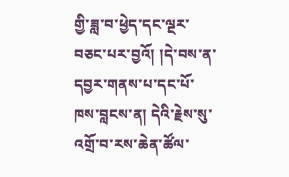གྱི་ཟླ་བ་ཕྱེད་དང་ལྔར་བཅང་པར་བྱའོ། །དེ་བས་ན་དབྱར་གནས་པ་དང་པོ་ཁས་བླངས་ན། དེའི་རྗེས་སུ་འགྲོ་བ་རས་ཆེན་ཚོལ་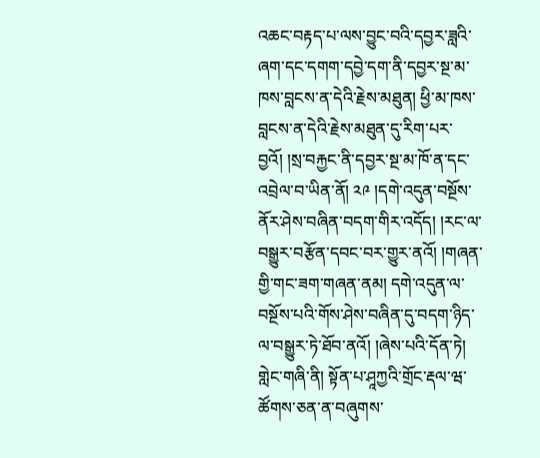འཆང་བརྟད་པ་ལས་བྱུང་བའི་དབྱར་ཟླའི་ཞག་དང་དགག་དབྱེ་དག་ནི་དབྱར་སྔ་མ་ཁས་བླངས་ན་དེའི་རྗེས་མཐུན། ཕྱི་མ་ཁས་བླངས་ན་དེའི་རྗེས་མཐུན་དུ་རིག་པར་བྱའོ། །སྲ་བརྐྱང་ནི་དབྱར་སྔ་མ་ཁོ་ན་དང་འབྲེལ་བ་ཡིན་ནོ། ༢༩ །དགེ་འདུན་བསྔོས་ནོར་ཤེས་བཞིན་བདག་གིར་འདོད། །རང་ལ་བསྒྱུར་བརྩོན་དབང་བར་གྱུར་ནའོ། །གཞན་གྱི་གང་ཟག་གཞན་ནམ། དགེ་འདུན་ལ་བསྔོས་པའི་གོས་ཤེས་བཞིན་དུ་བདག་ཉིད་ལ་བསྒྱུར་ཏེ་ཐོབ་ནའོ། །ཞེས་པའི་དོན་ཏེ། གླེང་གཞི་ནི། སྟོན་པ་ཤཱཀྱའི་གྲོང་རྡལ་ཝ་ཚོགས་ཅན་ན་བཞུགས་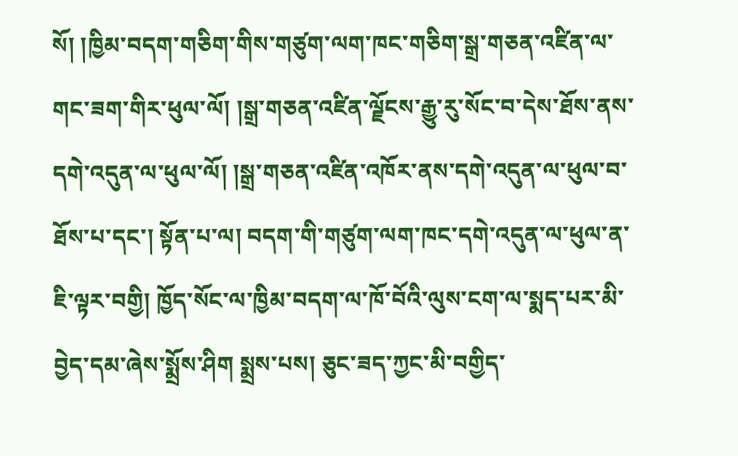སོ། །ཁྱིམ་བདག་གཅིག་གིས་གཙུག་ལག་ཁང་གཅིག་སྒྲ་གཅན་འཛིན་ལ་གང་ཟག་གིར་ཕུལ་ལོ། །སྒྲ་གཅན་འཛིན་ལྗོངས་རྒྱུ་རུ་སོང་བ་དེས་ཐོས་ནས་དགེ་འདུན་ལ་ཕུལ་ལོ། །སྒྲ་གཅན་འཛིན་འཁོར་ནས་དགེ་འདུན་ལ་ཕུལ་བ་ཐོས་པ་དང་། སྟོན་པ་ལ། བདག་གི་གཙུག་ལག་ཁང་དགེ་འདུན་ལ་ཕུལ་ན་ཇི་ལྟར་བགྱི། ཁྱོད་སོང་ལ་ཁྱིམ་བདག་ལ་ཁོ་བོའི་ལུས་ངག་ལ་སྨད་པར་མི་བྱེད་དམ་ཞེས་སྨྲོས་ཤིག སྨྲས་པས། ཅུང་ཟད་ཀྱང་མི་བགྱིད་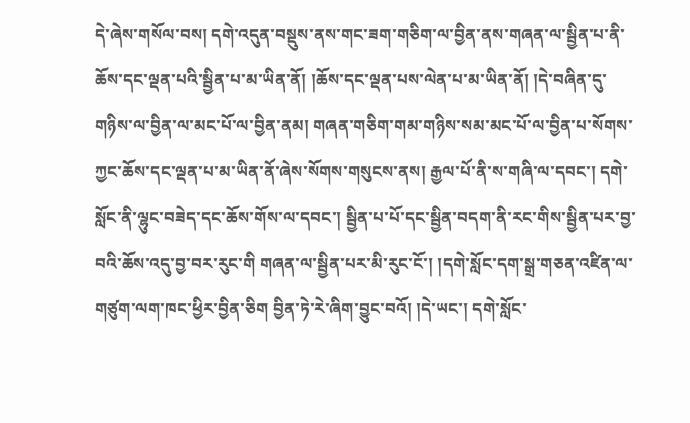དེ་ཞེས་གསོལ་བས། དགེ་འདུན་བསྡུས་ནས་གང་ཟག་གཅིག་ལ་བྱིན་ནས་གཞན་ལ་སྦྱིན་པ་ནི་ཆོས་དང་ལྡན་པའི་སྦྱིན་པ་མ་ཡིན་ནོ། །ཆོས་དང་ལྡན་པས་ལེན་པ་མ་ཡིན་ནོ། །དེ་བཞིན་དུ་གཉིས་ལ་བྱིན་ལ་མང་པོ་ལ་བྱིན་ནམ། གཞན་གཅིག་གམ་གཉིས་སམ་མང་པོ་ལ་བྱིན་པ་སོགས་ཀྱང་ཆོས་དང་ལྡན་པ་མ་ཡིན་ནོ་ཞེས་སོགས་གསུངས་ནས། རྒྱལ་པོ་ནི་ས་གཞི་ལ་དབང་། དགེ་སློང་ནི་ལྷུང་བཟེད་དང་ཆོས་གོས་ལ་དབང་། སྦྱིན་པ་པོ་དང་སྦྱིན་བདག་ནི་རང་གིས་སྦྱིན་པར་བྱ་བའི་ཆོས་འདུ་བྱ་བར་རུང་གི གཞན་ལ་སྦྱིན་པར་མི་རུང་ངོ་། །དགེ་སློང་དག་སྒྲ་གཅན་འཛིན་ལ་གཙུག་ལག་ཁང་ཕྱིར་བྱིན་ཅིག བྱིན་ཏེ་རེ་ཞིག་བྱུང་བའོ། །དེ་ཡང་། དགེ་སློང་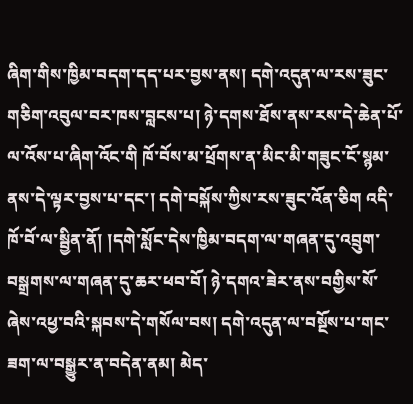ཞིག་གིས་ཁྱིམ་བདག་དད་པར་བྱས་ནས། དགེ་འདུན་ལ་རས་ཟུང་གཅིག་འབུལ་བར་ཁས་བླངས་པ། ཉེ་དགས་ཐོས་ནས་རས་དེ་ཆེན་པོ་ལ་འོས་པ་ཞིག་འོང་གི ཁོ་བོས་མ་ཕྲོགས་ན་མིང་མི་གཟུང་ངོ་སྙམ་ནས་དེ་ལྟར་བྱས་པ་དང་། དགེ་བསྐོས་ཀྱིས་རས་ཟུང་འོན་ཅིག འདི་ཁོ་བོ་ལ་སྦྱིན་ནོ། །དགེ་སློང་དེས་ཁྱིམ་བདག་ལ་གཞན་དུ་འབྲུག་བསྒྲགས་ལ་གཞན་དུ་ཆར་ཕབ་བོ། ཉེ་དགའ་ཟེར་ནས་བགྱིས་སོ་ཞེས་འཕྱ་བའི་སྐབས་དེ་གསོལ་བས། དགེ་འདུན་ལ་བསྔོས་པ་གང་ཟག་ལ་བསྒྱུར་ན་བདེན་ནམ། མེད་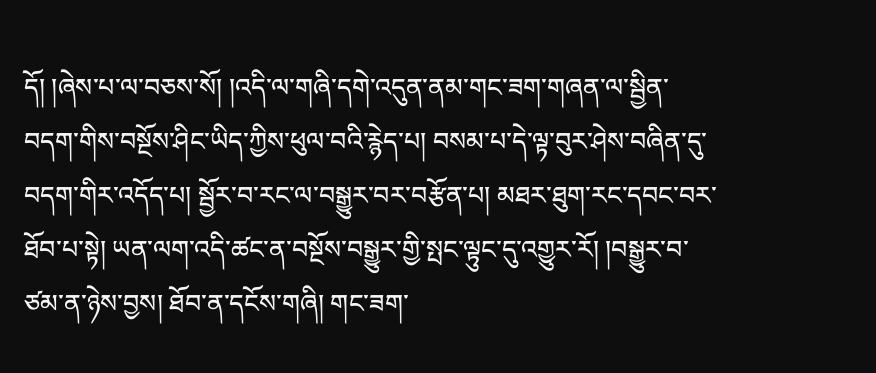དོ། །ཞེས་པ་ལ་བཅས་སོ། །འདི་ལ་གཞི་དགེ་འདུན་ནམ་གང་ཟག་གཞན་ལ་སྦྱིན་བདག་གིས་བསྔོས་ཤིང་ཡིད་ཀྱིས་ཕུལ་བའི་རྙེད་པ། བསམ་པ་དེ་ལྟ་བུར་ཤེས་བཞིན་དུ་བདག་གིར་འདོད་པ། སྦྱོར་བ་རང་ལ་བསྒྱུར་བར་བརྩོན་པ། མཐར་ཐུག་རང་དབང་བར་ཐོབ་པ་སྟེ། ཡན་ལག་འདི་ཚང་ན་བསྔོས་བསྒྱུར་གྱི་སྤང་ལྟུང་དུ་འགྱུར་རོ། །བསྒྱུར་བ་ཙམ་ན་ཉེས་བྱས། ཐོབ་ན་དངོས་གཞི། གང་ཟག་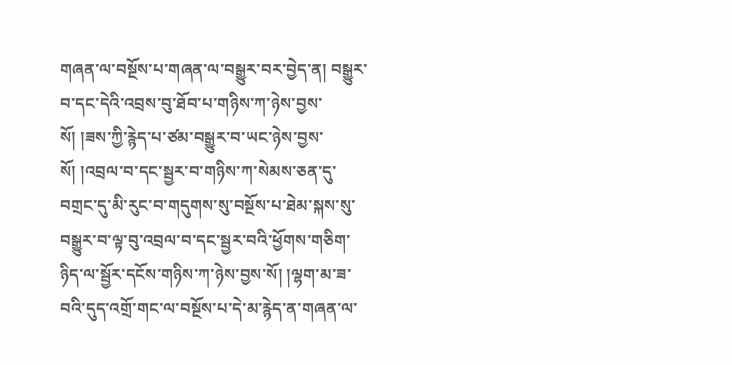གཞན་ལ་བསྔོས་པ་གཞན་ལ་བསྒྱུར་བར་བྱེད་ན། བསྒྱུར་བ་དང་དེའི་འབྲས་བུ་ཐོབ་པ་གཉིས་ཀ་ཉེས་བྱས་སོ། །ཟས་ཀྱི་རྙེད་པ་ཙམ་བསྒྱུར་བ་ཡང་ཉེས་བྱས་སོ། །འབྲལ་བ་དང་སྦྱར་བ་གཉིས་ཀ་སེམས་ཅན་དུ་བགྲང་དུ་མི་རུང་བ་གདུགས་སུ་བསྔོས་པ་ཐེམ་སྐས་སུ་བསྒྱུར་བ་ལྟ་བུ་འབྲལ་བ་དང་སྦྱར་བའི་ཕྱོགས་གཅིག་ཉིད་ལ་སྦྱོར་དངོས་གཉིས་ཀ་ཉེས་བྱས་སོ། །ལྷག་མ་ཟ་བའི་དུད་འགྲོ་གང་ལ་བསྔོས་པ་དེ་མ་རྙེད་ན་གཞན་ལ་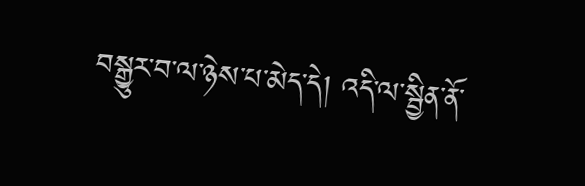བསྒྱུར་བ་ལ་ཉེས་པ་མེད་དེ། འདི་ལ་སྦྱིན་ནོ་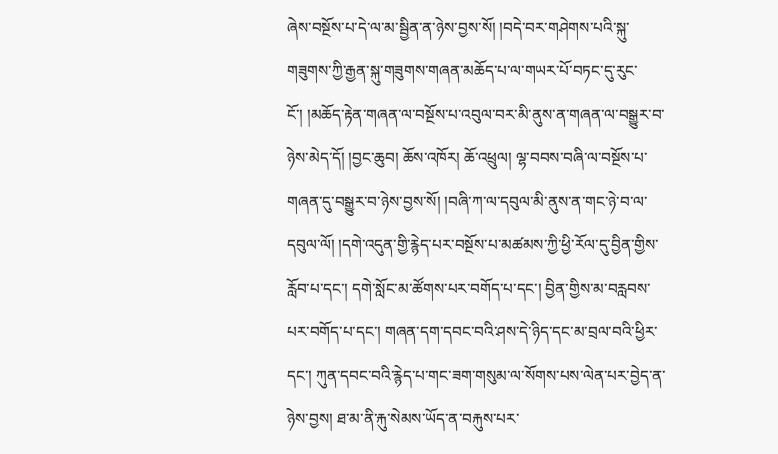ཞེས་བསྔོས་པ་དེ་ལ་མ་སྦྱིན་ན་ཉེས་བྱས་སོ། །བདེ་བར་གཤེགས་པའི་སྐུ་གཟུགས་ཀྱི་རྒྱན་སྐུ་གཟུགས་གཞན་མཆོད་པ་ལ་གཡར་པོ་བཏང་དུ་རུང་ངོ་། །མཆོད་རྟེན་གཞན་ལ་བསྔོས་པ་འབུལ་བར་མི་ནུས་ན་གཞན་ལ་བསྒྱུར་བ་ཉེས་མེད་དོ། །བྱང་ཆུབ། ཆོས་འཁོར། ཆོ་འཕྲུལ། ལྷ་བབས་བཞི་ལ་བསྔོས་པ་གཞན་དུ་བསྒྱུར་བ་ཉེས་བྱས་སོ། །བཞི་ཀ་ལ་དབུལ་མི་ནུས་ན་གང་ཉེ་བ་ལ་དབུལ་ལོ། །དགེ་འདུན་གྱི་རྙེད་པར་བསྔོས་པ་མཚམས་ཀྱི་ཕྱི་རོལ་དུ་བྱིན་གྱིས་རློབ་པ་དང་། དགེ་སློང་མ་ཚོགས་པར་བགོད་པ་དང་། བྱིན་གྱིས་མ་བརླབས་པར་བགོད་པ་དང་། གཞན་དག་དབང་བའི་ཤས་དེ་ཉིད་དང་མ་བྲལ་བའི་ཕྱིར་དང་། ཀུན་དབང་བའི་རྙེད་པ་གང་ཟག་གསུམ་ལ་སོགས་པས་ལེན་པར་བྱེད་ན་ཉེས་བྱས། ཐ་མ་ནི་རྐུ་སེམས་ཡོད་ན་བརྐུས་པར་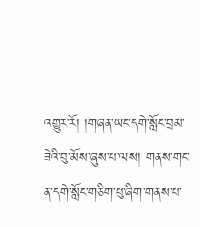འགྱུར་རོ། །གཞན་ཡང་དགེ་སློང་བྲམ་ཟེའི་བུ་མོས་ཞུས་པ་ལས། གནས་གང་ན་དགེ་སློང་གཅིག་པུ་ཞིག་གནས་པ་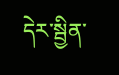དེར་སྦྱིན་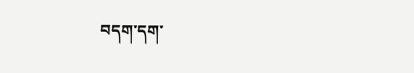བདག་དག་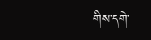གིས་དགེ་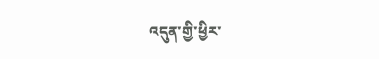འདུན་གྱི་ཕྱིར་